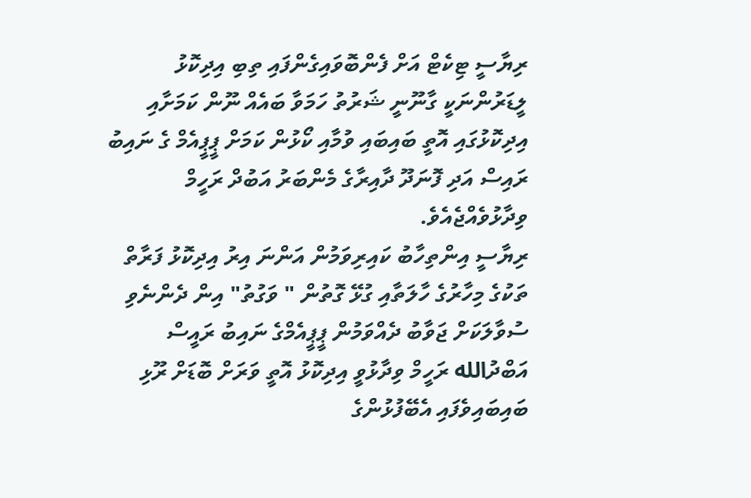ރިޔާސީ ޓިކެޓް އަށް ފެންބޮވައިގެންފައި ތިބި އިދިކޮޅު ލީޑަރުންނަކީ ގާނޫނީ ޝަރުތު ހަމަވާ ބައެއް ނޫން ކަމަށާއި އިދިކޮޅުގައި އޮތީ ބައިބައި ވުމާއި ކޯޅުން ކަމަށް ޕީޕީއެމް ގެ ނައިބު ރައިސް އަދި ފޮނަދޫ ދާއިރާގެ މެންބަރު އަބުދް ރަހީމް ވިދާޅުވެއްޖެއެވެ.
ރިޔާސީ އިންތިހާބު ކައިރިވަމުން އަންނަ އިރު އިދިކޮޅު ފަރާތް ތަކުގެ މިހާރުގެ ހާލަތާއި ގުޅޭ ގޮތުން " ވަގުތު" އިން ދެންނެވި ސުވާލަކަށް ޖަވާބު ދެއްވަމުން ޕީޕީއެމްގެ ނައިބު ރައީސް އަބްދުالله ރަހީމް ވިދާޅުވީ އިދިކޮޅު އޮތީ ވަރަށް ބޮޑަށް ރޫޅި ބައިބައިވެފައި އެބޭފުޅުންގެ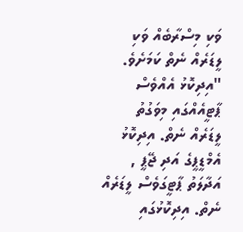ވަކި މިސްރާބެއް ވަކި ލީޑަރެއް ނެތް ކަމަށެވެ.
"އިދިކޮޅު އެއްވެސް ޕާޓީއެއްގައި މިވަގުތު ލީޑަރެއް ނެތް. އިދިކޮޅު އެމްޑީޕީގެ އަދި ޖޭޕީ , އަދާލަތު ޕާޓީގަވެސް ލީޑަރެއް ނެތް. އިދިކޮޅުގައި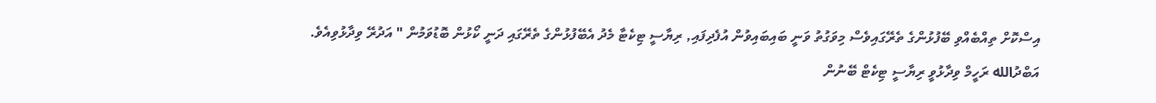އިސްކޮށް ތިއްބެއްވި ބޭފުޅުންގެ ތެރޭގައިވެސް މިވަގުތު ވަނީ ބައިބައިވުން އުފެދިފައި, ރިޔާސީ ޓިކެޓާ މެދު އެބޭފުޅުންގެ ތެރޭގައި ދަނީ ކޯޅުން ބޮޑުވަމުން " އަދުރޭ ވިދާޅުވިއެވެ.
އަބްދުالله ރަހީމް ވިދާޅުވީ ރިޔާސީ ޓިކެޓް ބޭނުން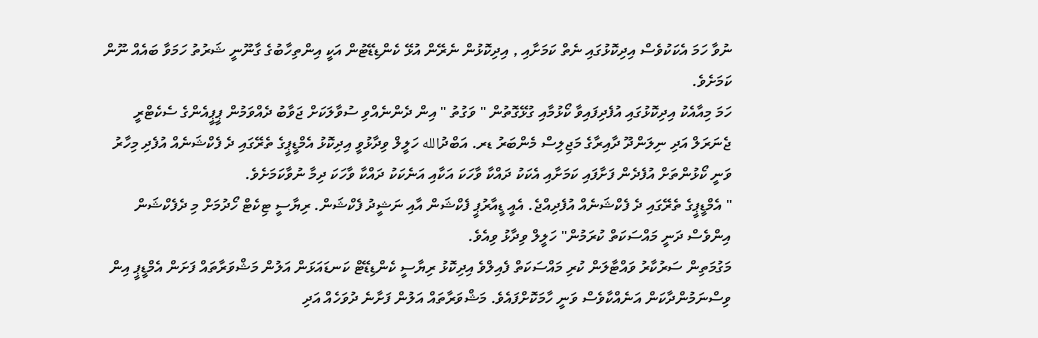ނުވާ ހަމަ އެކަކުވެސް އިދިކޮޅުގައި ނެތް ކަމަށާއި , އިދިކޮޅުން ނެރޭން އުޅޭ ކެންޑިޑޭޓުން އަކީ އިންތިހާބުގެ ގާނޫނީ ޝަރުތު ހަމަވާ ބައެއް ނޫން ކަމަށެވެ.
ހަމަ މިއާއެކު އިދިކޮޅުގައި އުފެދިފައިވާ ކޯޅުމާއި ގުޅޭގޮތުން " ވަގުތު " އިން ދެންނެއްވި ސުވާލަކަށް ޖަވާބު ދެއްވަމުން ޕީޕީއެންގެ ސެކެޓްރީ ޖެނަރަލް އަދި ނިލަންދޫ ދާއިރާގެ މަޖިލިސް މެންބަރު ޑރ. އަބްދުالله ހަލީލް ވިދާޅުވީ އިދިކޮޅު އެމްޑީޕީގެ ތެރޭގައި ދެ ފެކްޝަނެއް އުފެދި މިހާރު ވަނީ ކޯޅުންތަށް އުފެދެން ފަށާފައި ކަމަށާއި އެކަކު ދައްކާ ވާހަކަ އަކާއި އަނެކަކު ދައްކާ ވާހަކަ ދިމާ ނުވާކަމަށެވެ.
" އެމްޑީޕީގެ ތެރޭގައި ދެ ފެކްޝަނެއް އުފެދިއްޖެ. އެއީ ޑީއާރުޕީ ފެކްޝަން އާއި ނަޝީދު ފެކްޝަން. ރިޔާސީ ޓިކެޓް ހޯދުމަށް މި ދެފެކްޝަން އިންވެސް ދަނީ މައްސަކަތް ކުރަމުން" ހަލީލް ވިދާޅު ވިއެވެ.
މަގުމަތިން ސަރުކާރު ވައްޓާލަން ކުރި މައްސަކަތް ފެއިލްވެ އިދިކޮޅު ރިޔާސީ ކެންޑިޑޭޓް ކަނޑައަޅަން އަލުން މަޝްވަރާތައް ފަށަން އެމްޑީޕީ އިން ވިސްނަމުންދާކަން އަނެއްކާވެސް ވަނީ ހާމަކޮށްފައެވެ. މަޝްވަރާތައް އަލުން ފަށާނެ ދުވަހެއް އަދި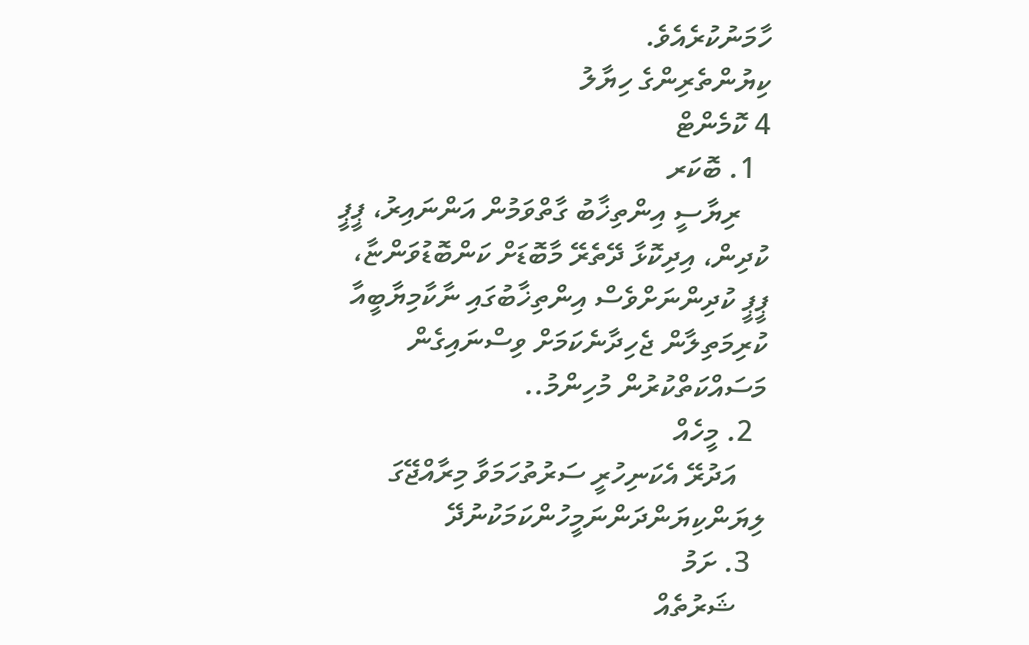ހާމަނުކުރެއެވެ.
ކިޔުންތެރިންގެ ހިޔާލު
4 ކޮމެންޓް
  1. ބޮކަރ
    ރިޔާސީ އިންތިޚާބު ގާތްވަމުން އަންނައިރު، ޕީޕީ ކުދިން، އިދިކޮޅާ ދޭތެރޭ މާބޮޑަށް ކަންބޮޑުވަންޏާ، ޕީޕީ ކުދިންނަށްވެސް އިންތިޚާބުގައި ނާކާމިޔާބީއާ ކުރިމަތިލާން ޖެހިދާނެކަމަށް ވިސްނައިގެން މަސައްކަތްކުރުން މުހިންމު..
  2. މީހެއް
    އަދުރޭ އެކަނިހުރީ ސަރުތުހަމަވާ މިރާއްޖޭގަ ލިޔަންކިޔަންދަންނަމީހުންކަމަކުނުދޭ
  3. ށަމު
    ޝަރުތެއް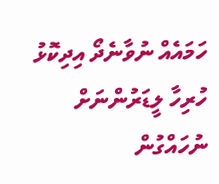ހަމައެއް ނުވާނެދޯ އިދިކޮޅު ހުރިހާ ލީޑަރުންނަށް ނުހައްގުން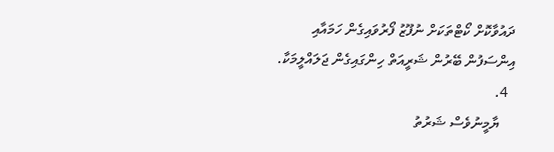ދައުވާކޮށް ކޯޓްތަކަށް ނުފޫޒު ފޯރުވައިގެން ހަމައާއި އިންސަފުން ބޭރުން ޝަރީއަތް ހިންގައިގެން ޖަލައްލީމަކާ.
  4.
    ޔާމީނުވެސް ޝަރުތު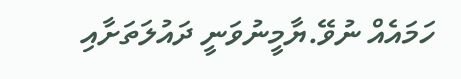ހަމައެއް ނުވޭ.ޔާމީނުވަނީ ދައުލަތަށާއި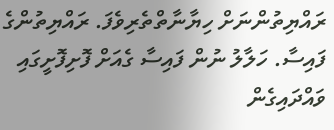ރައްޔިތުންނަށް ހިޔާނާތްތެރިވެފަ. ރައްޔިތުންގެ ފައިސާ. ހަލާލު ނުން ފައިސާ ގެއަށް ފޮށިފޮށީގައި ވައްދައިގެން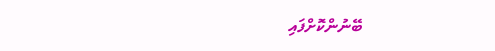ބޭނުންކޮށްފައި